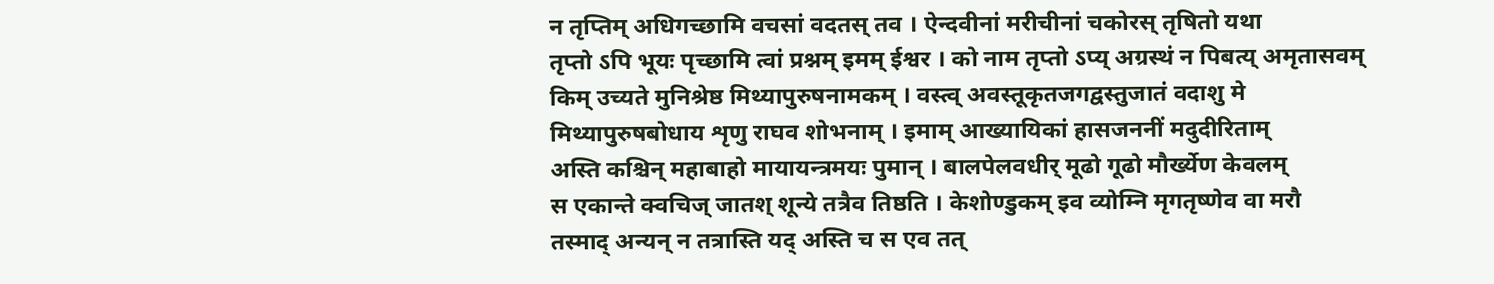न तृप्तिम् अधिगच्छामि वचसां वदतस् तव । ऐन्दवीनां मरीचीनां चकोरस् तृषितो यथा
तृप्तो ऽपि भूयः पृच्छामि त्वां प्रश्नम् इमम् ईश्वर । को नाम तृप्तो ऽप्य् अग्रस्थं न पिबत्य् अमृतासवम्
किम् उच्यते मुनिश्रेष्ठ मिथ्यापुरुषनामकम् । वस्त्व् अवस्तूकृतजगद्वस्तुजातं वदाशु मे
मिथ्यापुरुषबोधाय शृणु राघव शोभनाम् । इमाम् आख्यायिकां हासजननीं मदुदीरिताम्
अस्ति कश्चिन् महाबाहो मायायन्त्रमयः पुमान् । बालपेलवधीर् मूढो गूढो मौर्ख्येण केवलम्
स एकान्ते क्वचिज् जातश् शून्ये तत्रैव तिष्ठति । केशोण्डुकम् इव व्योम्नि मृगतृष्णेव वा मरौ
तस्माद् अन्यन् न तत्रास्ति यद् अस्ति च स एव तत्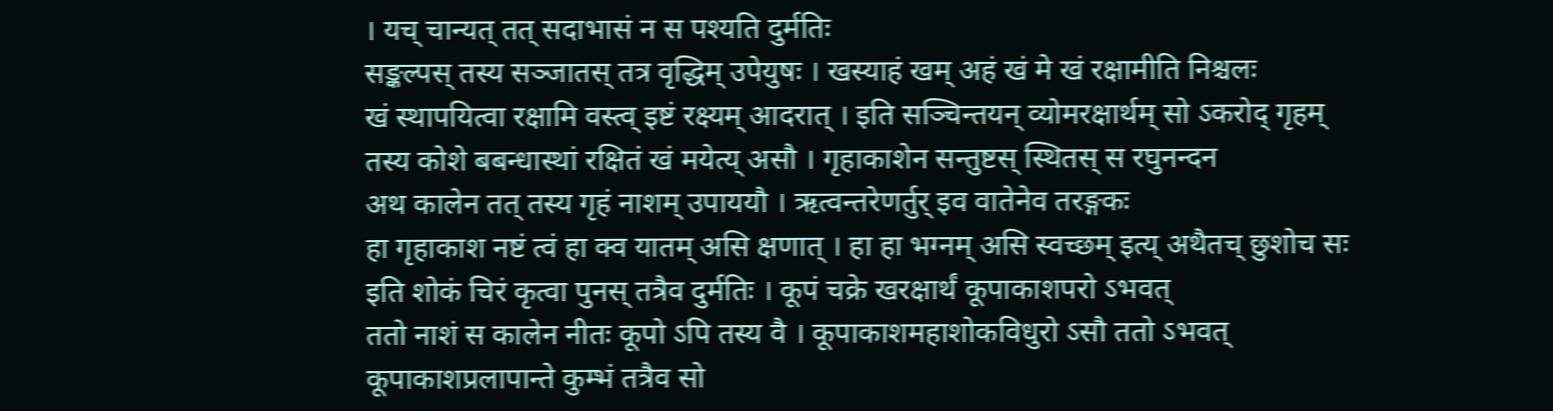। यच् चान्यत् तत् सदाभासं न स पश्यति दुर्मतिः
सङ्कल्पस् तस्य सञ्जातस् तत्र वृद्धिम् उपेयुषः । खस्याहं खम् अहं खं मे खं रक्षामीति निश्चलः
खं स्थापयित्वा रक्षामि वस्त्व् इष्टं रक्ष्यम् आदरात् । इति सञ्चिन्तयन् व्योमरक्षार्थम् सो ऽकरोद् गृहम्
तस्य कोशे बबन्धास्थां रक्षितं खं मयेत्य् असौ । गृहाकाशेन सन्तुष्टस् स्थितस् स रघुनन्दन
अथ कालेन तत् तस्य गृहं नाशम् उपाययौ । ऋत्वन्तरेणर्तुर् इव वातेनेव तरङ्गकः
हा गृहाकाश नष्टं त्वं हा क्व यातम् असि क्षणात् । हा हा भग्नम् असि स्वच्छम् इत्य् अथैतच् छुशोच सः
इति शोकं चिरं कृत्वा पुनस् तत्रैव दुर्मतिः । कूपं चक्रे खरक्षार्थं कूपाकाशपरो ऽभवत्
ततो नाशं स कालेन नीतः कूपो ऽपि तस्य वै । कूपाकाशमहाशोकविधुरो ऽसौ ततो ऽभवत्
कूपाकाशप्रलापान्ते कुम्भं तत्रैव सो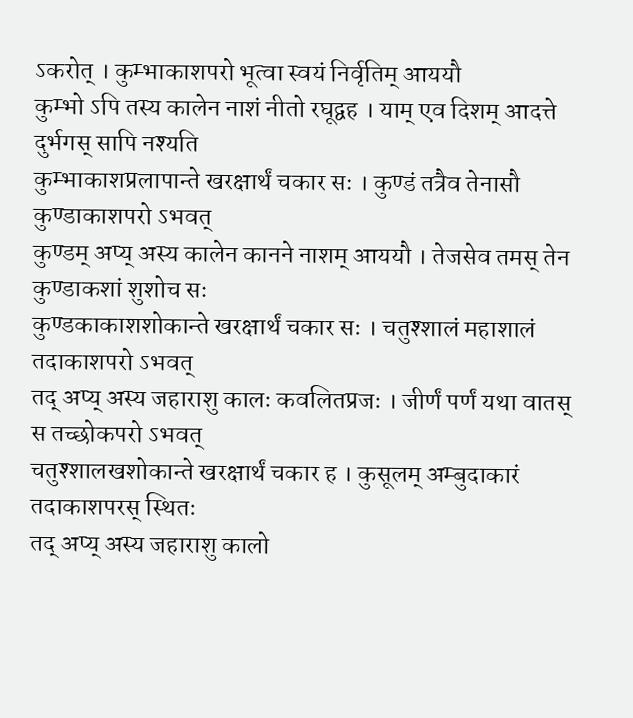ऽकरोत् । कुम्भाकाशपरो भूत्वा स्वयं निर्वृतिम् आययौ
कुम्भो ऽपि तस्य कालेन नाशं नीतो रघूद्वह । याम् एव दिशम् आदत्ते दुर्भगस् सापि नश्यति
कुम्भाकाशप्रलापान्ते खरक्षार्थं चकार सः । कुण्डं तत्रैव तेनासौ कुण्डाकाशपरो ऽभवत्
कुण्डम् अप्य् अस्य कालेन कानने नाशम् आययौ । तेजसेव तमस् तेन कुण्डाकशां शुशोच सः
कुण्डकाकाशशोकान्ते खरक्षार्थं चकार सः । चतुश्शालं महाशालं तदाकाशपरो ऽभवत्
तद् अप्य् अस्य जहाराशु कालः कवलितप्रजः । जीर्णं पर्णं यथा वातस् स तच्छोकपरो ऽभवत्
चतुश्शालखशोकान्ते खरक्षार्थं चकार ह । कुसूलम् अम्बुदाकारं तदाकाशपरस् स्थितः
तद् अप्य् अस्य जहाराशु कालो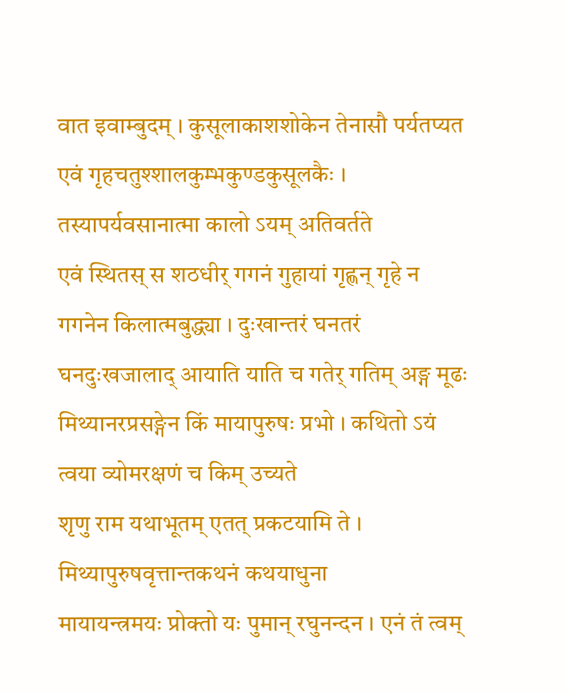वात इवाम्बुदम् । कुसूलाकाशशोकेन तेनासौ पर्यतप्यत
एवं गृहचतुश्शालकुम्भकुण्डकुसूलकैः । तस्यापर्यवसानात्मा कालो ऽयम् अतिवर्तते
एवं स्थितस् स शठधीर् गगनं गुहायां गृह्णन् गृहे न गगनेन किलात्मबुद्ध्या । दुःखान्तरं घनतरं घनदुःखजालाद् आयाति याति च गतेर् गतिम् अङ्ग मूढः
मिथ्यानरप्रसङ्गेन किं मायापुरुषः प्रभो । कथितो ऽयं त्वया व्योमरक्षणं च किम् उच्यते
शृणु राम यथाभूतम् एतत् प्रकटयामि ते । मिथ्यापुरुषवृत्तान्तकथनं कथयाधुना
मायायन्त्रमयः प्रोक्तो यः पुमान् रघुनन्दन । एनं तं त्वम्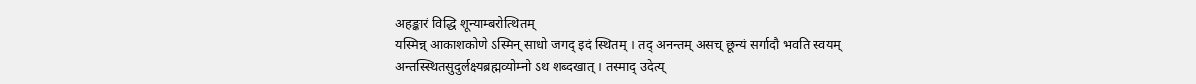अहङ्कारं विद्धि शून्याम्बरोत्थितम्
यस्मिन्न् आकाशकोणे ऽस्मिन् साधो जगद् इदं स्थितम् । तद् अनन्तम् असच् छून्यं सर्गादौ भवति स्वयम्
अन्तस्स्थितसुदुर्लक्ष्यब्रह्मव्योम्नो ऽथ शब्दखात् । तस्माद् उदेत्य्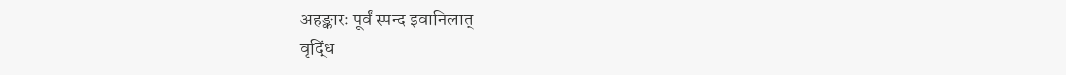अहङ्कारः पूर्वं स्पन्द इवानिलात्
वृद्धिं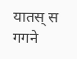यातस् स गगने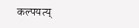कल्पयत्य्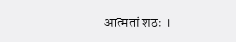आत्मतां शठः ।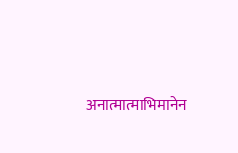अनात्मात्माभिमानेन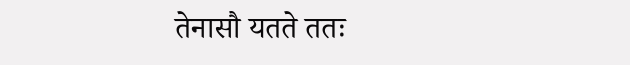तेनासौ यतते ततः